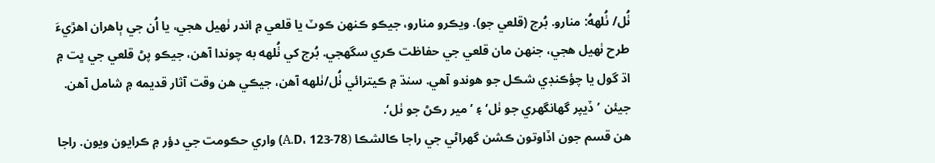ٺُل/ ٺُلههُ: منارو. بُرج (قلعي جو). ويڪرو منارو، جيڪو ڪنهن ڪوٽ يا قلعي ۾ اندر ٺهيل هجي، يا اُن جي ٻاهران اهڙيءَ طرح ٺهيل هجي، جنهن مان قلعي جي حفاظت ڪري سگهجي. بُرج کي ٺُلهه به چوندا آهن، جيڪو پڻ قلعي جي ڀت ۾ اڌ گول يا چؤڪنڊي شڪل جو هوندو آهي. سنڌ ۾ ڪيترائي ٺُل/ٺلهه آهن، جيڪي هن وقت آثار قديمه ۾ شامل آهن. جيئن ’ڏيپر گهانگهري جو ٺل‘ ۽ ’مير رڪڻ جو ٺل‘.
هن قسم جون اڏاوتون ڪشن گهراڻي جي راجا ڪالشڪا (A.D، 123-78) واري حڪومت جي دؤر ۾ ڪرايون ويون. راجا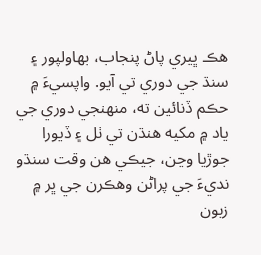هڪ ڀيري پاڻ پنجاب، بهاولپور ۽ سنڌ جي دوري تي آيو. واپسيءَ ۾ حڪم ڏنائين ته، منهنجي دوري جي ياد ۾ مکيه هنڌن تي ٺل ۽ ڏيورا جوڙيا وڃن، جيڪي هن وقت سنڌو نديءَ جي پراڻن وهڪرن جي ڀر ۾ زبون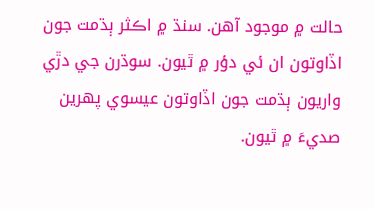حالت ۾ موجود آهن. سنڌ ۾ اڪثر ٻڌمت جون اڏاوتون ان ئي دؤر ۾ ٿيون. سوڌرن جي دڙي واريون ٻڌمت جون اڏاوتون عيسوي پهرين صديءَ ۾ ٿيون.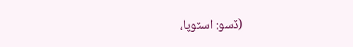(ڏسو: اسٽوپا،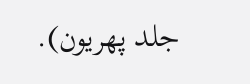جلد پهريون).